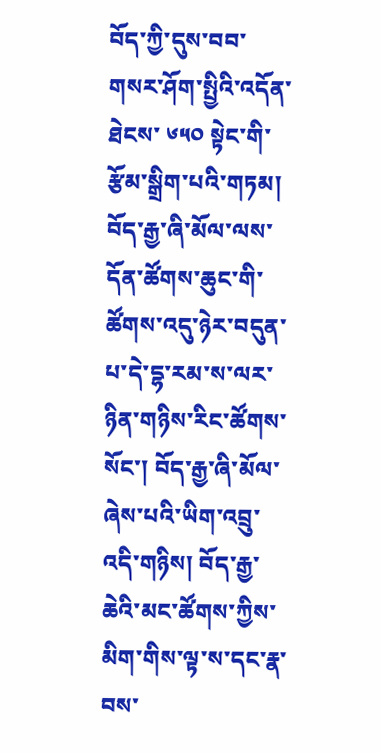བོད་ཀྱི་དུས་བབ་གསར་ཤོག་སྤྱིའི་འདོན་ཐེངས་ ༦༥༠ སྟེང་གི་རྩོམ་སྒྲིག་པའི་གཏམ།
བོད་རྒྱ་ཞི་མོལ་ལས་དོན་ཚོགས་ཆུང་གི་ཚོགས་འདུ་ཉེར་བདུན་པ་དེ་དྷ་རམ་ས་ལར་ཉིན་གཉིས་རིང་ཚོགས་སོང་། བོད་རྒྱ་ཞི་མོལ་ཞེས་པའི་ཡིག་འབྲུ་འདི་གཉིས། བོད་རྒྱ་ཆེའི་མང་ཚོགས་ཀྱིས་མིག་གིས་ལྟ་ས་དང་རྣ་བས་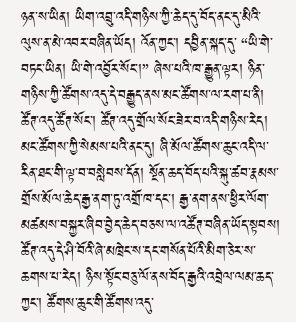ཉན་ས་ཡིན། ཡིག་འབྲུ་འདི་གཉིས་ཀྱི་ཆེད་དུ་བོད་ནང་དུ་མིའི་ལུས་ན་མེ་འབར་བཞིན་ཡོད། འོན་ཀྱང་། དབྱིན་སྐད་དུ་ “ཡི་གེ་བཏང་ཡིན། ཡི་གེ་འབྱོར་སོང་།” ཞེས་པའི་ཁ་རྒྱུན་ལྟར། ཉིན་གཉིས་ཀྱི་ཚོགས་འདུ་དེ་བརྒྱུད་ནས་མང་ཚོགས་ལ་རག་པ་ནི། ཚོཊ་འདུ་ཚོཊ་སོང་། ཚོཊ་འདུ་གྲོལ་སོང་ཟེར་བ་འདི་གཉིས་རེད།
མང་ཚོགས་ཀྱི་སེམས་པའི་ནང་དུ། ཞི་མོལ་ཚོགས་ཆུང་འདི་ལ་རིན་ཐང་གི་ལྟ་བ་བསླེབས་དོན། སྔོན་ཆད་བོད་པའི་སྐུ་ཚབ་རྣམས་གྲོས་མོལ་ཆེད་རྒྱ་ནག་ཏུ་འགྲོ་ཁ་དང་། རྒྱ་ནག་ནས་ཕྱིར་ལོག་མཚམས་བསྐྱར་ཞིབ་བྱེད་ཆེད་བཅས་ལ་འཚོཊ་བཞིན་ཡོད་སྟབས། ཚོཊ་འདུ་དེ་ཤི་བོའི་ཞེ་མཁྲེང་ས་དང་གསོན་པོའི་མིག་ཅེར་ས་ཆགས་པ་རེད། ཉིས་སྟོང་བཅུ་ལོ་ནས་བོད་རྒྱའི་འབྲེལ་ལམ་ཆད་ཀྱང་། ཚོགས་ཆུང་གི་ཚོགས་འདུ་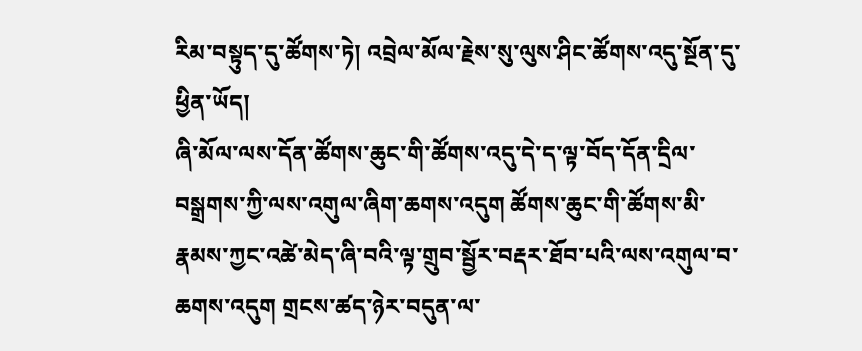རིམ་བསྟུད་དུ་ཚོགས་ཏེ། འབྲེལ་མོལ་རྗེས་སུ་ལུས་ཤིང་ཚོགས་འདུ་སྔོན་དུ་ཕྱིན་ཡོད།
ཞི་མོལ་ལས་དོན་ཚོགས་ཆུང་གི་ཚོགས་འདུ་དེ་ད་ལྟ་བོད་དོན་དྲིལ་བསྒྲགས་ཀྱི་ལས་འགུལ་ཞིག་ཆགས་འདུག ཚོགས་ཆུང་གི་ཚོགས་མི་རྣམས་ཀྱང་འཚེ་མེད་ཞི་བའི་ལྟ་གྲུབ་སྦྱོར་བརྡར་ཐོབ་པའི་ལས་འགུལ་བ་ཆགས་འདུག གྲངས་ཚད་ཉེར་བདུན་ལ་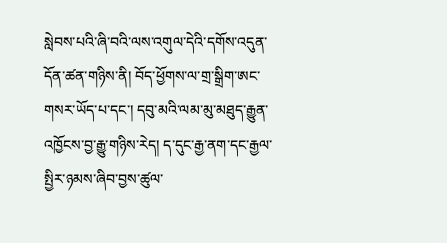སླེབས་པའི་ཞི་བའི་ལས་འགུལ་དེའི་དགོས་འདུན་དོན་ཚན་གཉིས་ནི། བོད་ཕྱོགས་ལ་གྲ་སྒྲིག་ཨང་གསར་ཡོད་པ་དང་། དབུ་མའི་ལམ་མུ་མཐུད་རྒྱུན་འཁྱོངས་བྱ་རྒྱུ་གཉིས་རེད། ད་དུང་རྒྱ་ནག་དང་རྒྱལ་སྤྱིར་ཉམས་ཞིབ་བྱས་ཚུལ་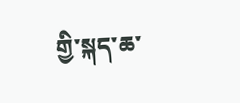གྱི་སྐད་ཆ་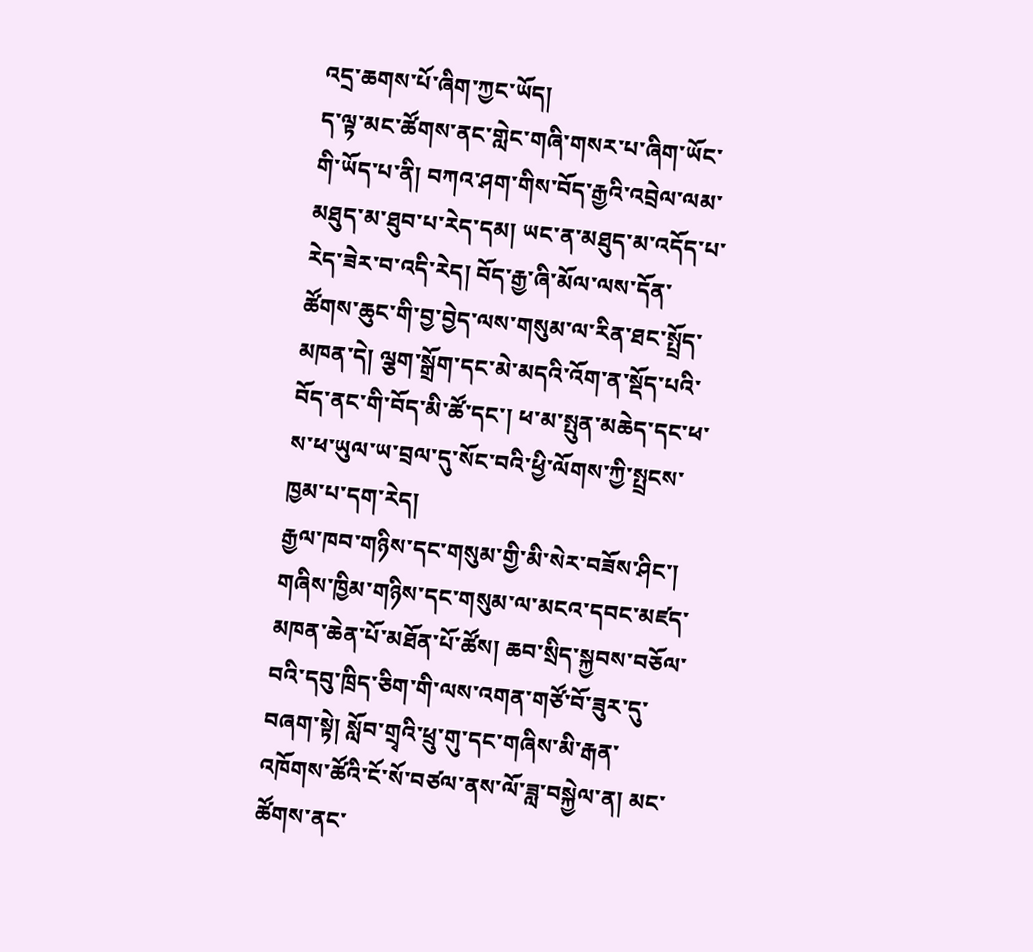འདྲ་ཆགས་པོ་ཞིག་ཀྱང་ཡོད།
ད་ལྟ་མང་ཚོགས་ནང་གླེང་གཞི་གསར་པ་ཞིག་ཡོང་གི་ཡོད་པ་ནི། བཀའ་ཤག་གིས་བོད་རྒྱའི་འབྲེལ་ལམ་མཐུད་མ་ཐུབ་པ་རེད་དམ། ཡང་ན་མཐུད་མ་འདོད་པ་རེད་ཟེར་བ་འདི་རེད། བོད་རྒྱ་ཞི་མོལ་ལས་དོན་ཚོགས་ཆུང་གི་བྱ་བྱེད་ལས་གསུམ་ལ་རིན་ཐང་སྤྲོད་མཁན་དེ། ལྕག་སྒྲོག་དང་མེ་མདའི་འོག་ན་སྡོད་པའི་བོད་ནང་གི་བོད་མི་ཚོ་དང་། ཕ་མ་སྤུན་མཆེད་དང་ཕ་ས་ཕ་ཡུལ་ཡ་བྲལ་དུ་སོང་བའི་ཕྱི་ལོགས་ཀྱི་སྤྲངས་ཁྱམ་པ་དག་རེད།
རྒྱལ་ཁབ་གཉིས་དང་གསུམ་གྱི་མི་སེར་བཟོས་ཤིང་། གཞིས་ཁྱིམ་གཉིས་དང་གསུམ་ལ་མངའ་དབང་མཛད་མཁན་ཆེན་པོ་མཐོན་པོ་ཚོས། ཆབ་སྲིད་སྐྱབས་བཅོལ་བའི་དབུ་ཁྲིད་ཅིག་གི་ལས་འགན་གཙོ་བོ་ཟུར་དུ་བཞག་སྟེ། སློབ་གྲྭའི་ཕྲུ་གུ་དང་གཞིས་མི་རྒན་འཁོགས་ཚོའི་ངོ་སོ་བཙལ་ནས་ལོ་ཟླ་བསྐྱེལ་ན། མང་ཚོགས་ནང་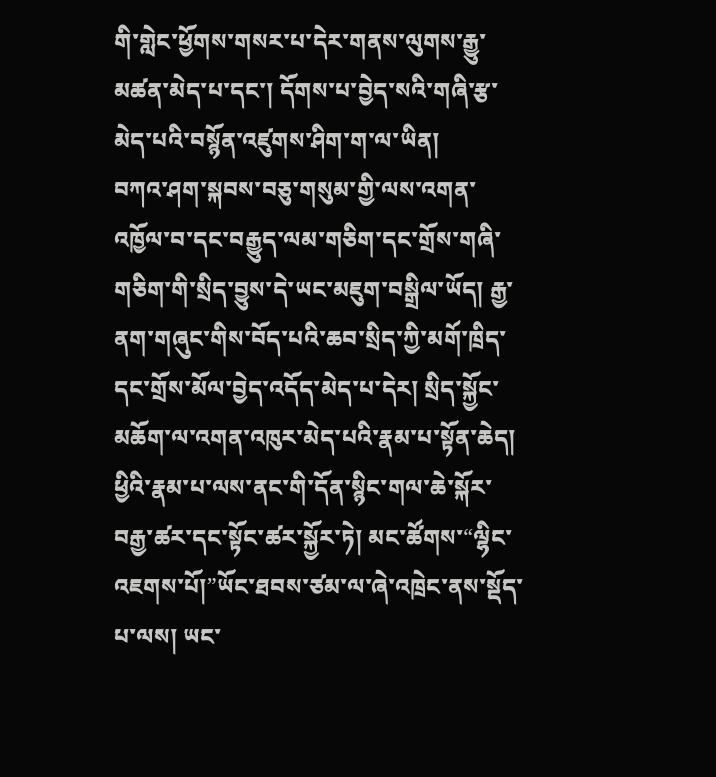གི་གླེང་ཕྱོགས་གསར་པ་དེར་གནས་ལུགས་རྒྱུ་མཚན་མེད་པ་དང་། དོགས་པ་བྱེད་སའི་གཞི་རྩ་མེད་པའི་བསྙོན་འཛུགས་ཤིག་ག་ལ་ཡིན།
བཀའ་ཤག་སྐབས་བཅུ་གསུམ་གྱི་ལས་འགན་འཁྱོལ་བ་དང་བརྒྱུད་ལམ་གཅིག་དང་གྲོས་གཞི་གཅིག་གི་སྲིད་བྱུས་དེ་ཡང་མཇུག་བསྒྲིལ་ཡོད། རྒྱ་ནག་གཞུང་གིས་བོད་པའི་ཆབ་སྲིད་ཀྱི་མགོ་ཁྲིད་དང་གྲོས་མོལ་བྱེད་འདོད་མེད་པ་དེར། སྲིད་སྐྱོང་མཆོག་ལ་འགན་འཁུར་མེད་པའི་རྣམ་པ་སྟོན་ཆེད། ཕྱིའི་རྣམ་པ་ལས་ནང་གི་དོན་སྙིང་གལ་ཆེ་སྐོར་བརྒྱ་ཚར་དང་སྟོང་ཚར་སྐྱོར་ཏེ། མང་ཚོགས་“ལྷིང་འཇགས་པོ།”ཡོང་ཐབས་ཙམ་ལ་ཞེ་འཁྲེང་ནས་སྡོད་པ་ལས། ཡང་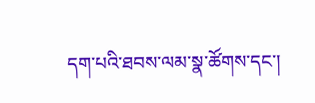དག་པའི་ཐབས་ལམ་སྣ་ཚོགས་དང་།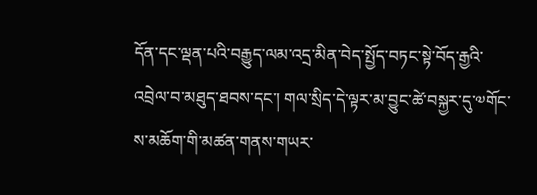དོན་དང་ལྡན་པའི་བརྒྱུད་ལམ་འདྲ་མིན་བེད་སྤྱོད་བཏང་སྟེ་བོད་རྒྱའི་འབྲེལ་བ་མཐུད་ཐབས་དང་། གལ་སྲིད་དེ་ལྟར་མ་བྱུང་ཚེ་བསྐྱར་དུ་༧གོང་ས་མཆོག་གི་མཚན་གནས་གཡར་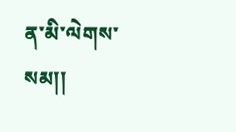ན་མི་ལེགས་སམ།།